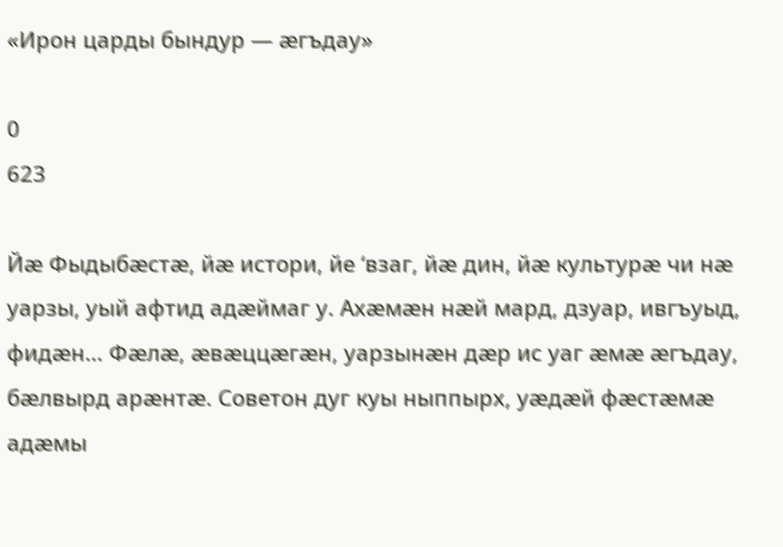«Ирон царды бындур — ӕгъдау»

0
623

Йӕ Фыдыбӕстӕ, йӕ истори, йе ‘взаг, йӕ дин, йӕ культурӕ чи нӕ уарзы, уый афтид адӕймаг у. Ахӕмӕн нӕй мард, дзуар, ивгъуыд, фидӕн… Фӕлӕ, ӕвӕццӕгӕн, уарзынӕн дӕр ис уаг ӕмӕ ӕгъдау, бӕлвырд арӕнтӕ. Советон дуг куы ныппырх, уӕдӕй фӕстӕмӕ адӕмы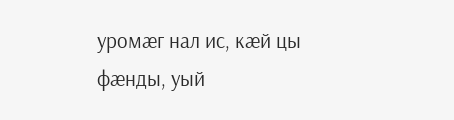уромӕг нал ис, кӕй цы фӕнды, уый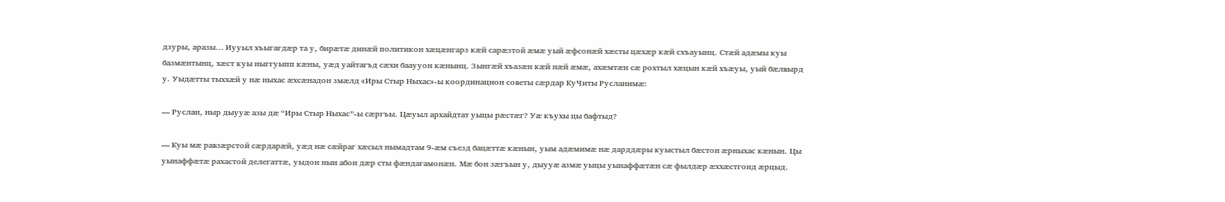дзуры, аразы… Иууыл хъыгагдӕр та у, бирӕтӕ динӕй политикон хӕцӕнгарз кӕй сарӕзтой ӕмӕ уый ӕфсонӕй хӕсты цӕхӕр кӕй схъауынц. Стӕй адӕмы куы базмӕнтынц, хӕст куы ныггуыпп кӕны, уӕд уайтагъд сӕхи бааууон кӕнынц. Зынгӕй хъазӕн кӕй нӕй ӕмӕ, ахӕмтӕн сӕ рохтыл хӕцын кӕй хъӕуы, уый бӕлвырд у. Уыдӕтты тыххӕй у нӕ ныхас ӕхсӕнадон змӕлд «Иры Стыр Ныхас»-ы координацион советы сӕрдар КуЧиты Русланимӕ:

— Руслан, ныр дыууӕ азы дӕ “Иры Стыр Ныхас”-ы сӕргъы. Цӕуыл архайдтат уыцы рӕстӕг? Уӕ къухы цы бафтыд?

— Куы мӕ равзӕрстой сӕрдарӕй, уӕд нӕ сӕйраг хӕсыл нымадтам 9-ӕм съезд бацӕттӕ кӕнын, уым адӕмимӕ нӕ дарддӕры куыстыл бӕстон ӕрныхас кӕнын. Цы уынаффӕтӕ рахастой делегаттӕ, уыдон нын абон дӕр сты фӕндагамонӕн. Мӕ бон зӕгъын у, дыууӕ азмӕ уыцы уынаффӕтӕн сӕ фылдӕр ӕххӕстгонд ӕрцыд.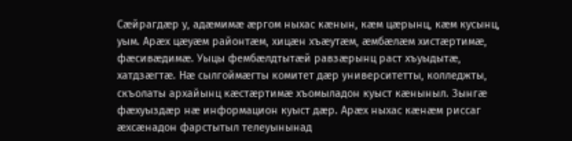Сӕйрагдӕр у, адӕмимӕ ӕргом ныхас кӕнын, кӕм цӕрынц, кӕм кусынц, уым. Арӕх цӕуӕм районтӕм, хицӕн хъӕутӕм, ӕмбӕлӕм хистӕртимӕ, фӕсивӕдимӕ. Уыцы фембӕлдтытӕй равзӕрынц раст хъуыдытӕ, хатдзӕгтӕ. Нӕ сылгоймӕгты комитет дӕр университетты, колледжты, скъолаты архайынц кӕстӕртимӕ хъомыладон куыст кӕныныл. Зынгӕ фӕхуыздӕр нӕ информацион куыст дӕр. Арӕх ныхас кӕнӕм риссаг ӕхсӕнадон фарстытыл телеуынынад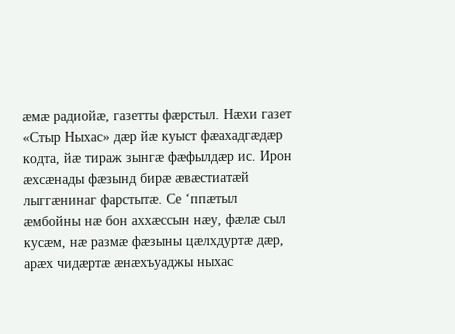ӕмӕ радиойӕ, газетты фӕрстыл. Нӕхи газет «Стыр Ныхас» дӕр йӕ куыст фӕахадгӕдӕр кодта, йӕ тираж зынгӕ фӕфылдӕр ис. Ирон ӕхсӕнады фӕзынд бирӕ ӕвӕстиатӕй лыггӕнинаг фарстытӕ. Се ‘ппӕтыл ӕмбойны нӕ бон аххӕссын нӕу, фӕлӕ сыл кусӕм, нӕ размӕ фӕзыны цӕлхдуртӕ дӕр, арӕх чидӕртӕ ӕнӕхъуаджы ныхас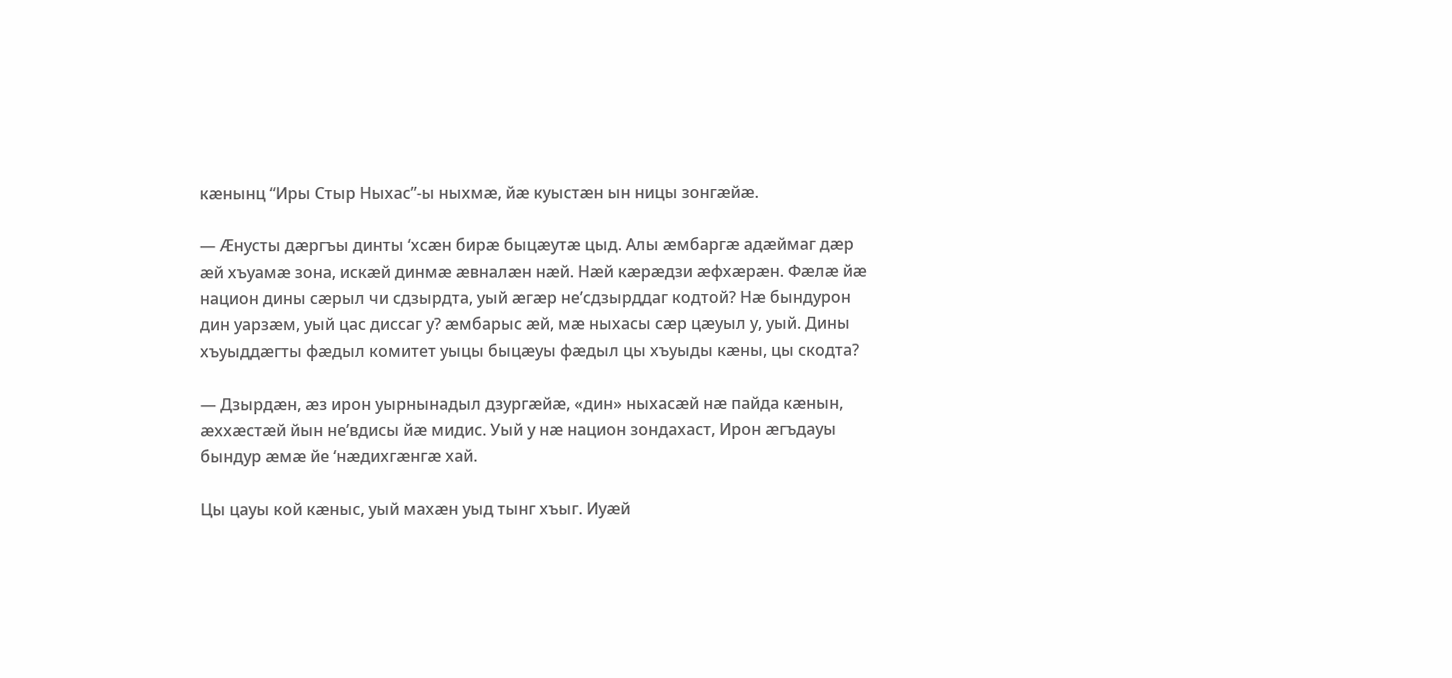кӕнынц “Иры Стыр Ныхас”-ы ныхмӕ, йӕ куыстӕн ын ницы зонгӕйӕ.

— Ӕнусты дӕргъы динты ‘хсӕн бирӕ быцӕутӕ цыд. Алы ӕмбаргӕ адӕймаг дӕр ӕй хъуамӕ зона, искӕй динмӕ ӕвналӕн нӕй. Нӕй кӕрӕдзи ӕфхӕрӕн. Фӕлӕ йӕ национ дины сӕрыл чи сдзырдта, уый ӕгӕр не’сдзырддаг кодтой? Нӕ бындурон дин уарзӕм, уый цас диссаг у? ӕмбарыс ӕй, мӕ ныхасы сӕр цӕуыл у, уый. Дины хъуыддӕгты фӕдыл комитет уыцы быцӕуы фӕдыл цы хъуыды кӕны, цы скодта?

— Дзырдӕн, ӕз ирон уырнынадыл дзургӕйӕ, «дин» ныхасӕй нӕ пайда кӕнын, ӕххӕстӕй йын не’вдисы йӕ мидис. Уый у нӕ национ зондахаст, Ирон ӕгъдауы бындур ӕмӕ йе ‘нӕдихгӕнгӕ хай.

Цы цауы кой кӕныс, уый махӕн уыд тынг хъыг. Иуӕй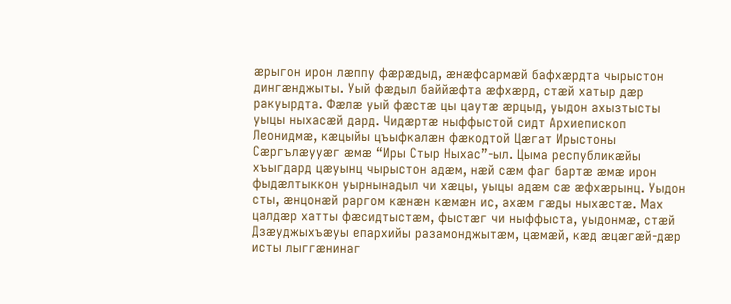ӕрыгон ирон лӕппу фӕрӕдыд, ӕнӕфсармӕй бафхӕрдта чырыстон дингӕнджыты. Уый фӕдыл баййӕфта ӕфхӕрд, стӕй хатыр дӕр ракуырдта. Фӕлӕ уый фӕстӕ цы цаутӕ ӕрцыд, уыдон ахызтысты уыцы ныхасӕй дард. Чидӕртӕ ныффыстой сидт Архиепископ Леонидмӕ, кӕцыйы цъыфкалӕн фӕкодтой Цӕгат Ирыстоны Сӕргълӕууӕг ӕмӕ “Иры Стыр Ныхас”-ыл. Цыма республикӕйы хъыгдард цӕуынц чырыстон адӕм, нӕй сӕм фаг бартӕ ӕмӕ ирон фыдӕлтыккон уырнынадыл чи хӕцы, уыцы адӕм сӕ ӕфхӕрынц. Уыдон сты, ӕнцонӕй раргом кӕнӕн кӕмӕн ис, ахӕм гӕды ныхӕстӕ. Мах цалдӕр хатты фӕсидтыстӕм, фыстӕг чи ныффыста, уыдонмӕ, стӕй Дзӕуджыхъӕуы епархийы разамонджытӕм, цӕмӕй, кӕд ӕцӕгӕй-дӕр исты лыггӕнинаг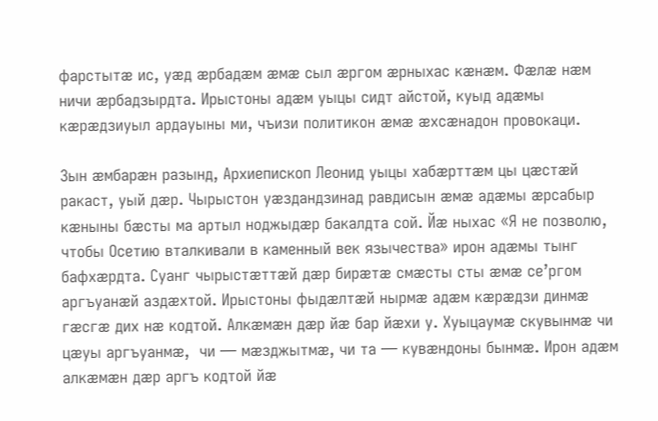фарстытӕ ис, уӕд ӕрбадӕм ӕмӕ сыл ӕргом ӕрныхас кӕнӕм. Фӕлӕ нӕм ничи ӕрбадзырдта. Ирыстоны адӕм уыцы сидт айстой, куыд адӕмы кӕрӕдзиуыл ардауыны ми, чъизи политикон ӕмӕ ӕхсӕнадон провокаци.

Зын ӕмбарӕн разынд, Архиепископ Леонид уыцы хабӕрттӕм цы цӕстӕй ракаст, уый дӕр. Чырыстон уӕздандзинад равдисын ӕмӕ адӕмы ӕрсабыр кӕныны бӕсты ма артыл ноджыдӕр бакалдта сой. Йӕ ныхас «Я не позволю, чтобы Осетию вталкивали в каменный век язычества» ирон адӕмы тынг бафхӕрдта. Суанг чырыстӕттӕй дӕр бирӕтӕ смӕсты сты ӕмӕ се’ргом аргъуанӕй аздӕхтой. Ирыстоны фыдӕлтӕй нырмӕ адӕм кӕрӕдзи динмӕ гӕсгӕ дих нӕ кодтой. Алкӕмӕн дӕр йӕ бар йӕхи у. Хуыцаумӕ скувынмӕ чи цӕуы аргъуанмӕ,  чи — мӕзджытмӕ, чи та — кувӕндоны бынмӕ. Ирон адӕм алкӕмӕн дӕр аргъ кодтой йӕ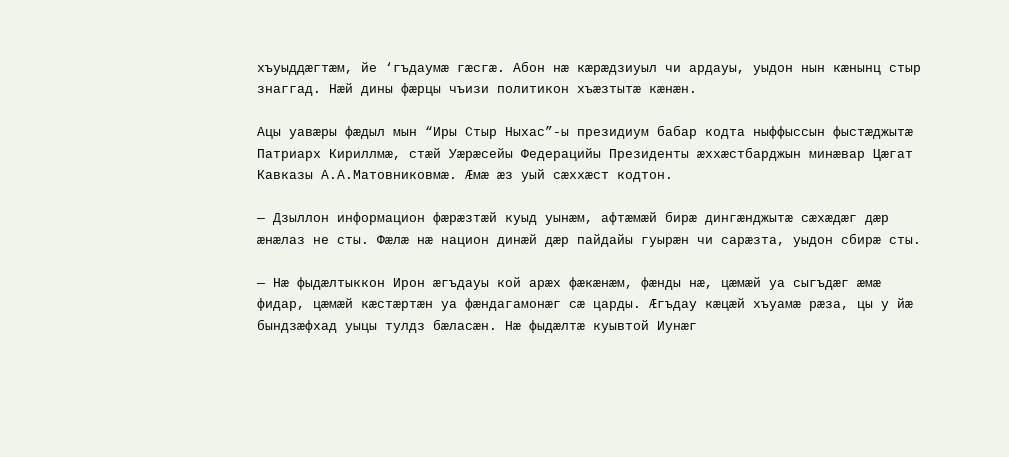хъуыддӕгтӕм, йе ‘гъдаумӕ гӕсгӕ. Абон нӕ кӕрӕдзиуыл чи ардауы, уыдон нын кӕнынц стыр знаггад. Нӕй дины фӕрцы чъизи политикон хъӕзтытӕ кӕнӕн.

Ацы уавӕры фӕдыл мын “Иры Стыр Ныхас”-ы президиум бабар кодта ныффыссын фыстӕджытӕ Патриарх Кириллмӕ, стӕй Уӕрӕсейы Федерацийы Президенты ӕххӕстбарджын минӕвар Цӕгат Кавказы А.А.Матовниковмӕ. Ӕмӕ ӕз уый сӕххӕст кодтон.

— Дзыллон информацион фӕрӕзтӕй куыд уынӕм, афтӕмӕй бирӕ дингӕнджытӕ сӕхӕдӕг дӕр ӕнӕлаз не сты. Фӕлӕ нӕ национ динӕй дӕр пайдайы гуырӕн чи сарӕзта, уыдон сбирӕ сты.

— Нӕ фыдӕлтыккон Ирон ӕгъдауы кой арӕх фӕкӕнӕм, фӕнды нӕ, цӕмӕй уа сыгъдӕг ӕмӕ фидар, цӕмӕй кӕстӕртӕн уа фӕндагамонӕг сӕ царды. Ӕгъдау кӕцӕй хъуамӕ рӕза, цы у йӕ бындзӕфхад уыцы тулдз бӕласӕн. Нӕ фыдӕлтӕ куывтой Иунӕг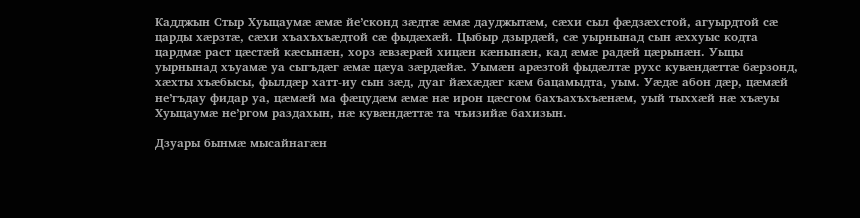Кадджын Стыр Хуыцаумӕ ӕмӕ йе’сконд зӕдтӕ ӕмӕ дауджытӕм, сӕхи сыл фӕдзӕхстой, агуырдтой сӕ царды хӕрзтӕ, сӕхи хъахъхъӕдтой сӕ фыдӕхӕй. Цыбыр дзырдӕй, сӕ уырнынад сын ӕххуыс кодта цардмӕ раст цӕстӕй кӕсынӕн, хорз ӕвзӕрӕй хицӕн кӕнынӕн, кад ӕмӕ радӕй цӕрынӕн. Уыцы уырнынад хъуамӕ уа сыгъдӕг ӕмӕ цӕуа зӕрдӕйӕ. Уымӕн арӕзтой фыдӕлтӕ рухс кувӕндӕттӕ бӕрзонд, хӕхты хъӕбысы, фылдӕр хатт-иу сын зӕд, дуаг йӕхӕдӕг кӕм бацамыдта, уым. Уӕдӕ абон дӕр, цӕмӕй не’гъдау фидар уа, цӕмӕй ма фӕцудӕм ӕмӕ нӕ ирон цӕсгом бахъахъхъӕнӕм, уый тыххӕй нӕ хъӕуы Хуыцаумӕ не’ргом раздахын, нӕ кувӕндӕттӕ та чъизийӕ бахизын.

Дзуары бынмӕ мысайнагӕн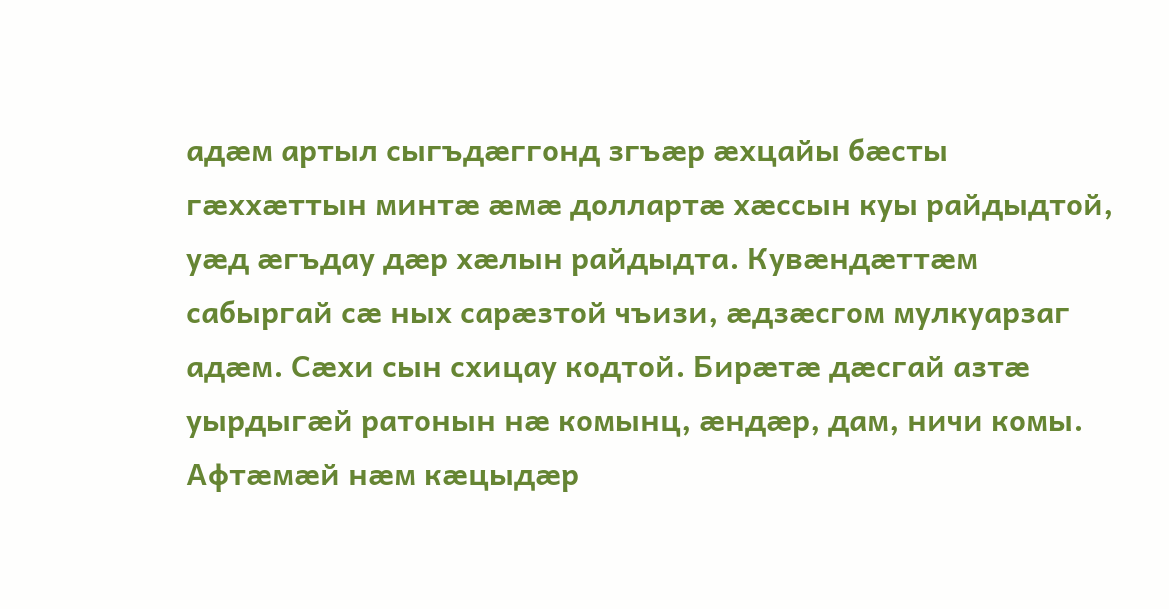адӕм артыл сыгъдӕггонд згъӕр ӕхцайы бӕсты гӕххӕттын минтӕ ӕмӕ доллартӕ хӕссын куы райдыдтой, уӕд ӕгъдау дӕр хӕлын райдыдта. Кувӕндӕттӕм сабыргай сӕ ных сарӕзтой чъизи, ӕдзӕсгом мулкуарзаг адӕм. Сӕхи сын схицау кодтой. Бирӕтӕ дӕсгай азтӕ уырдыгӕй ратонын нӕ комынц, ӕндӕр, дам, ничи комы. Афтӕмӕй нӕм кӕцыдӕр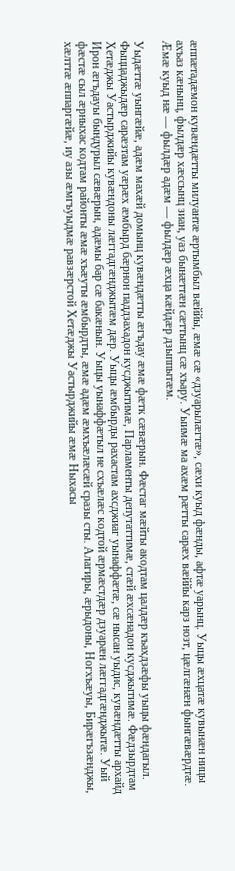ӕппӕтадӕмон кувӕндӕтты милуантӕ ӕртымбыл вӕййы, ӕмӕ сӕ «дзуарылӕгтӕ», сӕхи куыд фӕнды, афтӕ уарынц. Уыцы ӕхцатӕ кувынӕн ницы ахъаз кӕнынц, фылдӕр хӕссынц зиан, уаз бынӕттӕн сӕттынц сӕ хъару. Уыимӕ ма ахӕм рӕтты сарӕх вӕййы карз нозт, цӕлгӕнӕн фынгӕвӕрдтӕ. Ӕмӕ куыд нӕ — фылдӕр адӕм — фылдӕр ӕхца кӕйдӕр дзыппытӕм.

Уыдӕттӕ уынгӕйӕ, адӕм махӕй домынц кувӕндӕтты ӕгъдау ӕмӕ фӕтк сӕвӕрын. Фӕстаг мӕйты акодтам цалдӕр къахдзӕфы уыцы фӕндагыл. Фыццаджыдӕр сарӕзтам уӕрӕх ӕмбырд бӕрнон паддзахадон кусджытимӕ, Парламенты депутаттимӕ, стӕй ӕхсӕнадон кусджытимӕ. Фӕдзырдтам Хетӕджы Уастырджийы кувӕндоны лӕггадгӕнджытӕм дӕр. Уыцы ӕмбырды рахастам ахсджиаг уынаффӕтӕ, сӕ нысан уыдис, кувӕндӕтты архайд Ирон ӕгъдауы бындурыл сӕвӕрын, адӕмы бар сӕ бакӕнын. Уыцы уынаффӕтыл не схъӕлӕс кодтой ӕрмӕстдӕр дзуарӕн лӕггадгӕнджытӕ. Уый фӕстӕ сыл ӕрныхас кодтам районты ӕмӕ хъӕуты ӕмбырдты, ӕмӕ адӕм ӕмхъӕлӕсӕй сразы сты. Алагиры, ӕрыдоны, Ногхъӕуы, Бирӕгъзӕнджы, хӕлттӕ ӕппаргӕйӕ, иу азы ӕмгъуыдмӕ равзӕрстой Хетӕджы Уастырджийы ӕмӕ Ныхасы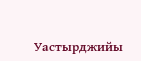Уастырджийы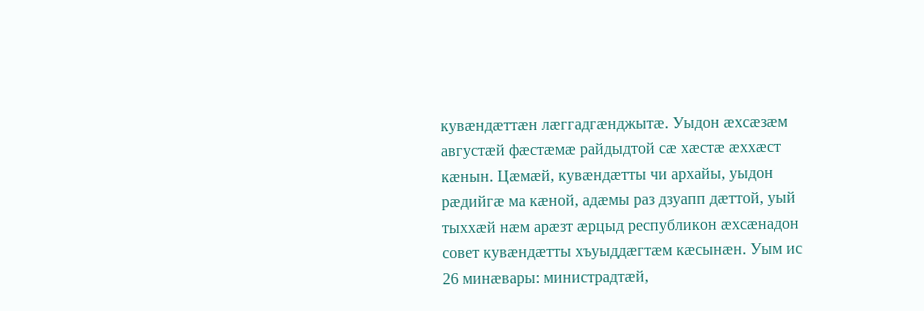кувӕндӕттӕн лӕггадгӕнджытӕ. Уыдон ӕхсӕзӕм августӕй фӕстӕмӕ райдыдтой сӕ хӕстӕ ӕххӕст кӕнын. Цӕмӕй, кувӕндӕтты чи архайы, уыдон рӕдийгӕ ма кӕной, адӕмы раз дзуапп дӕттой, уый тыххӕй нӕм арӕзт ӕрцыд республикон ӕхсӕнадон совет кувӕндӕтты хъуыддӕгтӕм кӕсынӕн. Уым ис 26 минӕвары: министрадтӕй,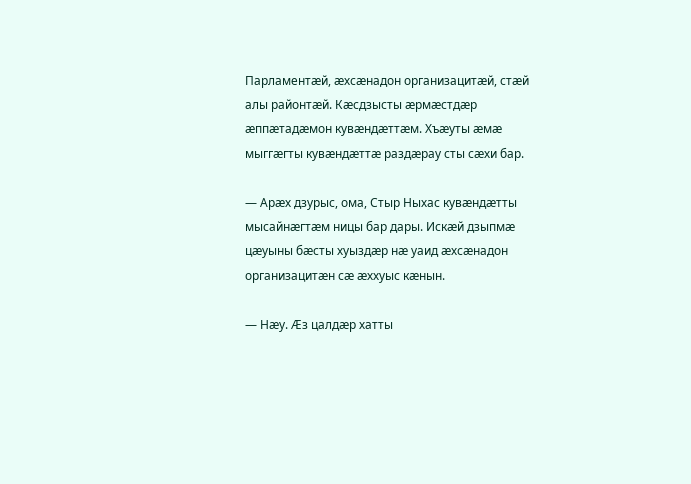Парламентӕй, ӕхсӕнадон организацитӕй, стӕй алы районтӕй. Кӕсдзысты ӕрмӕстдӕр ӕппӕтадӕмон кувӕндӕттӕм. Хъӕуты ӕмӕ мыггӕгты кувӕндӕттӕ раздӕрау сты сӕхи бар.

— Арӕх дзурыс, ома, Стыр Ныхас кувӕндӕтты мысайнӕгтӕм ницы бар дары. Искӕй дзыпмӕ цӕуыны бӕсты хуыздӕр нӕ уаид ӕхсӕнадон организацитӕн сӕ ӕххуыс кӕнын.

— Нӕу. Ӕз цалдӕр хатты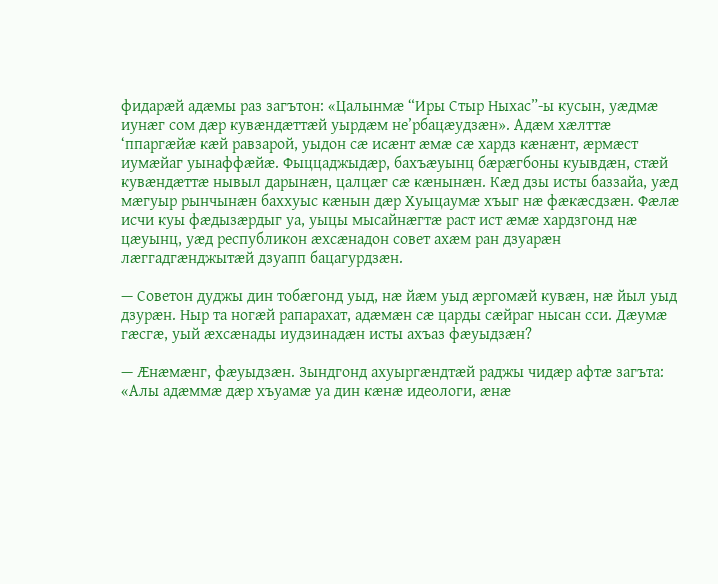фидарӕй адӕмы раз загътон: «Цалынмӕ “Иры Стыр Ныхас”-ы кусын, уӕдмӕ иунӕг сом дӕр кувӕндӕттӕй уырдӕм не’рбацӕудзӕн». Адӕм хӕлттӕ ‘ппаргӕйӕ кӕй равзарой, уыдон сӕ исӕнт ӕмӕ сӕ хардз кӕнӕнт, ӕрмӕст иумӕйаг уынаффӕйӕ. Фыццаджыдӕр, бахъӕуынц бӕрӕгбоны куывдӕн, стӕй кувӕндӕттӕ нывыл дарынӕн, цалцӕг сӕ кӕнынӕн. Кӕд дзы исты баззайа, уӕд мӕгуыр рынчынӕн баххуыс кӕнын дӕр Хуыцаумӕ хъыг нӕ фӕкӕсдзӕн. Фӕлӕ исчи куы фӕдызӕрдыг уа, уыцы мысайнӕгтӕ раст ист ӕмӕ хардзгонд нӕ цӕуынц, уӕд республикон ӕхсӕнадон совет ахӕм ран дзуарӕн лӕггадгӕнджытӕй дзуапп бацагурдзӕн.

— Советон дуджы дин тобӕгонд уыд, нӕ йӕм уыд ӕргомӕй кувӕн, нӕ йыл уыд дзурӕн. Ныр та ногӕй рапарахат, адӕмӕн сӕ царды сӕйраг нысан сси. Дӕумӕ гӕсгӕ, уый ӕхсӕнады иудзинадӕн исты ахъаз фӕуыдзӕн?

— Ӕнӕмӕнг, фӕуыдзӕн. Зындгонд ахуыргӕндтӕй раджы чидӕр афтӕ загъта: «Алы адӕммӕ дӕр хъуамӕ уа дин кӕнӕ идеологи, ӕнӕ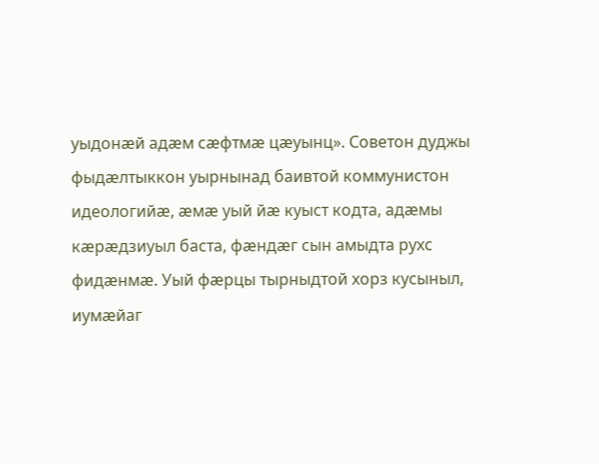уыдонӕй адӕм сӕфтмӕ цӕуынц». Советон дуджы фыдӕлтыккон уырнынад баивтой коммунистон идеологийӕ, ӕмӕ уый йӕ куыст кодта, адӕмы кӕрӕдзиуыл баста, фӕндӕг сын амыдта рухс фидӕнмӕ. Уый фӕрцы тырныдтой хорз кусыныл, иумӕйаг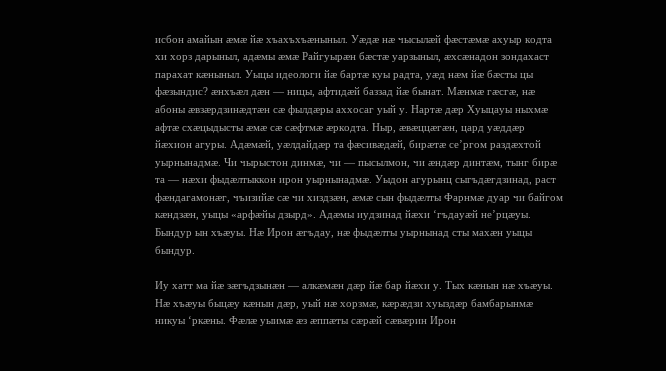исбон амайын ӕмӕ йӕ хъахъхъӕныныл. Уӕдӕ нӕ чысылӕй фӕстӕмӕ ахуыр кодта хи хорз дарыныл, адӕмы ӕмӕ Райгуырӕн бӕстӕ уарзыныл, ӕхсӕнадон зондахаст парахат кӕныныл. Уыцы идеологи йӕ бартӕ куы радта, уӕд нӕм йӕ бӕсты цы фӕзындис? ӕнхъӕл дӕн — ницы, афтидӕй баззад йӕ бынат. Мӕнмӕ гӕсгӕ, нӕ абоны ӕвзӕрдзинӕдтӕн сӕ фылдӕры аххосаг уый у. Нартӕ дӕр Хуыцауы ныхмӕ афтӕ схӕцыдысты ӕмӕ сӕ сӕфтмӕ ӕркодта. Ныр, ӕвӕццӕгӕн, цард уӕддӕр йӕхион агуры. Адӕмӕй, уӕлдайдӕр та фӕсивӕдӕй, бирӕтӕ се’ргом раздӕхтой уырнынадмӕ. Чи чырыстон динмӕ, чи — пысылмон, чи ӕндӕр динтӕм, тынг бирӕ та — нӕхи фыдӕлтыккон ирон уырнынадмӕ. Уыдон агурынц сыгъдӕгдзинад, раст фӕндагамонӕг, чъизийӕ сӕ чи хиздзӕн, ӕмӕ сын фыдӕлты Фарнмӕ дуар чи байгом кӕндзӕн, уыцы «арфӕйы дзырд». Адӕмы иудзинад йӕхи ‘гъдауӕй не’рцӕуы. Бындур ын хъӕуы. Нӕ Ирон ӕгъдау, нӕ фыдӕлты уырнынад сты махӕн уыцы бындур.

Иу хатт ма йӕ зӕгъдзынӕн — алкӕмӕн дӕр йӕ бар йӕхи у. Тых кӕнын нӕ хъӕуы. Нӕ хъӕуы быцӕу кӕнын дӕр, уый нӕ хорзмӕ, кӕрӕдзи хуыздӕр бамбарынмӕ никуы ‘ркӕны. Фӕлӕ уыимӕ ӕз ӕппӕты сӕрӕй сӕвӕрин Ирон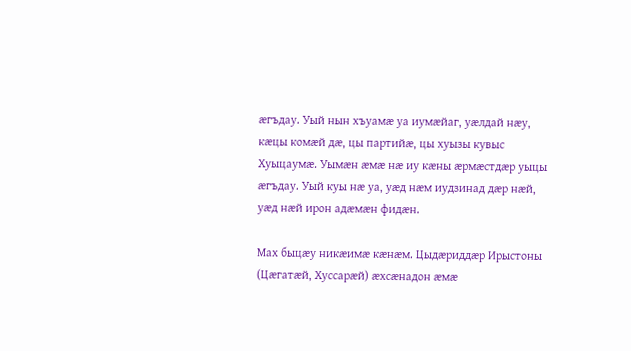ӕгъдау. Уый нын хъуамӕ уа иумӕйаг, уӕлдай нӕу, кӕцы комӕй дӕ, цы партийӕ, цы хуызы кувыс Хуыцаумӕ. Уымӕн ӕмӕ нӕ иу кӕны ӕрмӕстдӕр уыцы ӕгъдау. Уый куы нӕ уа, уӕд нӕм иудзинад дӕр нӕй, уӕд нӕй ирон адӕмӕн фидӕн.

Мах быцӕу никӕимӕ кӕнӕм. Цыдӕриддӕр Ирыстоны (Цӕгатӕй, Хуссарӕй) ӕхсӕнадон ӕмӕ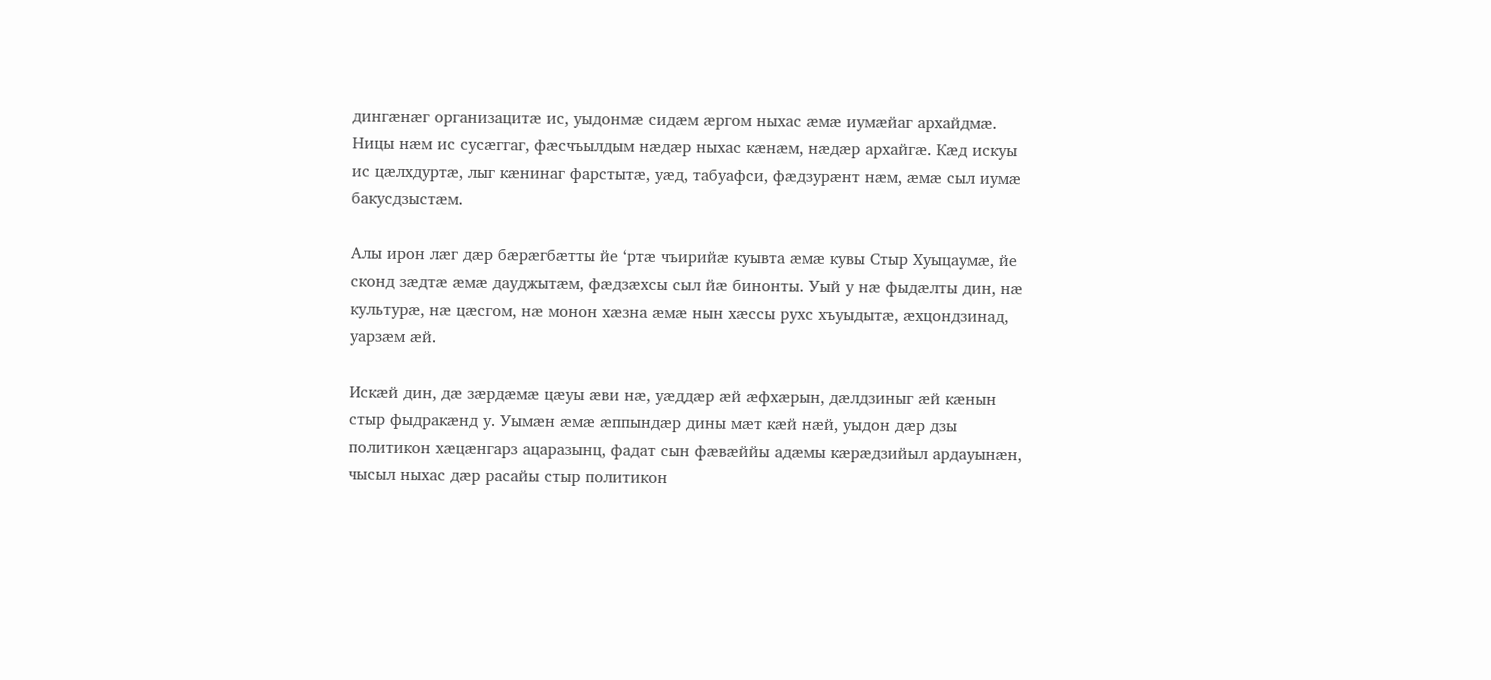дингӕнӕг организацитӕ ис, уыдонмӕ сидӕм ӕргом ныхас ӕмӕ иумӕйаг архайдмӕ. Ницы нӕм ис сусӕггаг, фӕсчъылдым нӕдӕр ныхас кӕнӕм, нӕдӕр архайгӕ. Кӕд искуы ис цӕлхдуртӕ, лыг кӕнинаг фарстытӕ, уӕд, табуафси, фӕдзурӕнт нӕм, ӕмӕ сыл иумӕ бакусдзыстӕм.

Алы ирон лӕг дӕр бӕрӕгбӕтты йе ‘ртӕ чъирийӕ куывта ӕмӕ кувы Стыр Хуыцаумӕ, йе сконд зӕдтӕ ӕмӕ дауджытӕм, фӕдзӕхсы сыл йӕ бинонты. Уый у нӕ фыдӕлты дин, нӕ культурӕ, нӕ цӕсгом, нӕ монон хӕзна ӕмӕ нын хӕссы рухс хъуыдытӕ, ӕхцондзинад, уарзӕм ӕй.

Искӕй дин, дӕ зӕрдӕмӕ цӕуы ӕви нӕ, уӕддӕр ӕй ӕфхӕрын, дӕлдзиныг ӕй кӕнын стыр фыдракӕнд у. Уымӕн ӕмӕ ӕппындӕр дины мӕт кӕй нӕй, уыдон дӕр дзы политикон хӕцӕнгарз ацаразынц, фадат сын фӕвӕййы адӕмы кӕрӕдзийыл ардауынӕн, чысыл ныхас дӕр расайы стыр политикон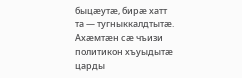быцӕутӕ, бирӕ хатт та — тугныккалдтытӕ. Ахӕмтӕн сӕ чъизи политикон хъуыдытӕ царды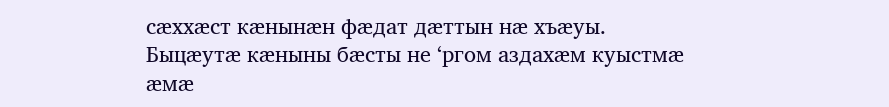сӕххӕст кӕнынӕн фӕдат дӕттын нӕ хъӕуы. Быцӕутӕ кӕныны бӕсты не ‘ргом аздахӕм куыстмӕ ӕмӕ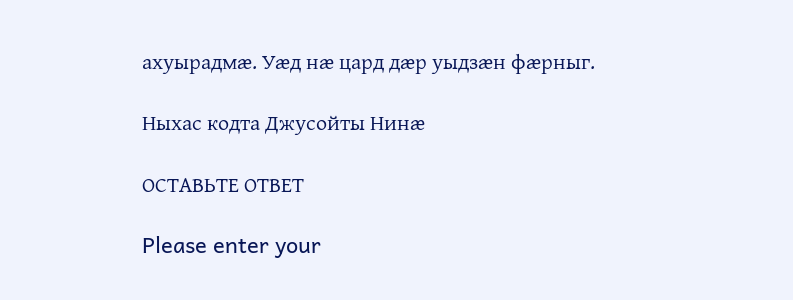ахуырадмӕ. Уӕд нӕ цард дӕр уыдзӕн фӕрныг.

Ныхас кодта Джусойты Нинӕ

ОСТАВЬТЕ ОТВЕТ

Please enter your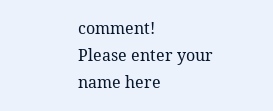comment!
Please enter your name here